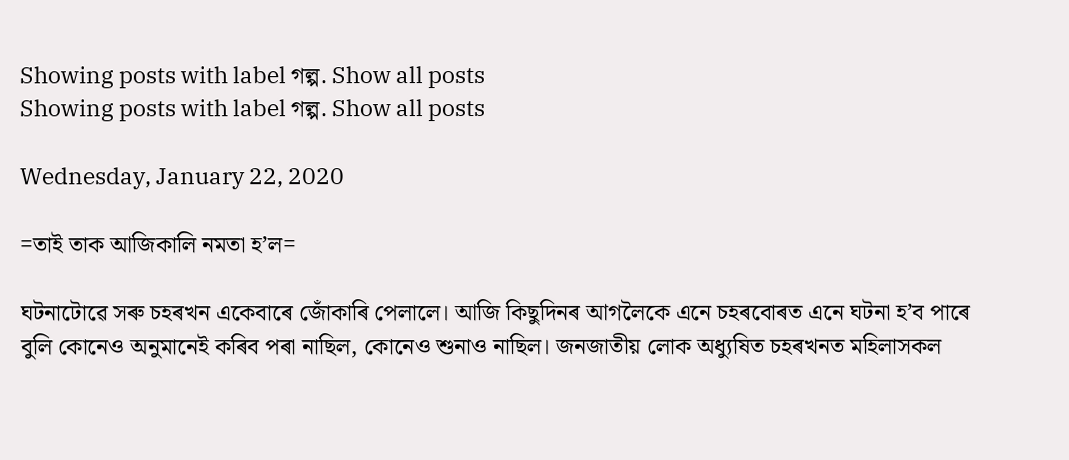Showing posts with label গল্প. Show all posts
Showing posts with label গল্প. Show all posts

Wednesday, January 22, 2020

=তাই তাক আজিকালি নমতা হ’ল=

ঘটনাটোৱে সৰু চহৰখন একেবাৰে জোঁকাৰি পেলালে। আজি কিছুদিনৰ আগলৈকে এনে চহৰবোৰত এনে ঘটনা হ’ব পাৰে বুলি কোনেও অনুমানেই কৰিব পৰা নাছিল, কোনেও শুনাও নাছিল। জনজাতীয় লোক অধ্যুষিত চহৰখনত মহিলাসকল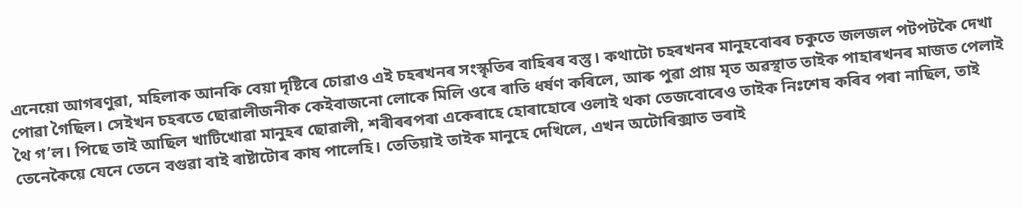এনেয়ো আগৰণুৱা, মহিলাক আনকি বেয়া দৃষ্টিৰে চোৱাও এই চহৰখনৰ সংস্কৃতিৰ বাহিৰৰ বস্তু। কথাটো চহৰখনৰ মানুহবোৰৰ চকুতে জলজল পটপটকৈ দেখা পোৱা গৈছিল। সেইখন চহৰতে ছোৱালীজনীক কেইবাজনো লোকে মিলি ওৰে ৰাতি ধৰ্ষণ কৰিলে, আৰু পুৱা প্ৰায় মৃত অৱস্থাত তাইক পাহাৰখনৰ মাজত পেলাই থৈ গ’ল। পিছে তাই আছিল খাটিখোৱা মানুহৰ ছোৱালী, শৰীৰৰপৰা একেৰাহে হোৰাহোৰে ওলাই থকা তেজবোৰেও তাইক নিঃশেষ কৰিব পৰা নাছিল, তাই তেনেকৈয়ে যেনে তেনে বগুৱা বাই ৰাষ্টাটোৰ কাষ পালেহি। তেতিয়াই তাইক মানুহে দেখিলে, এখন অটোৰিক্সাত ভৰাই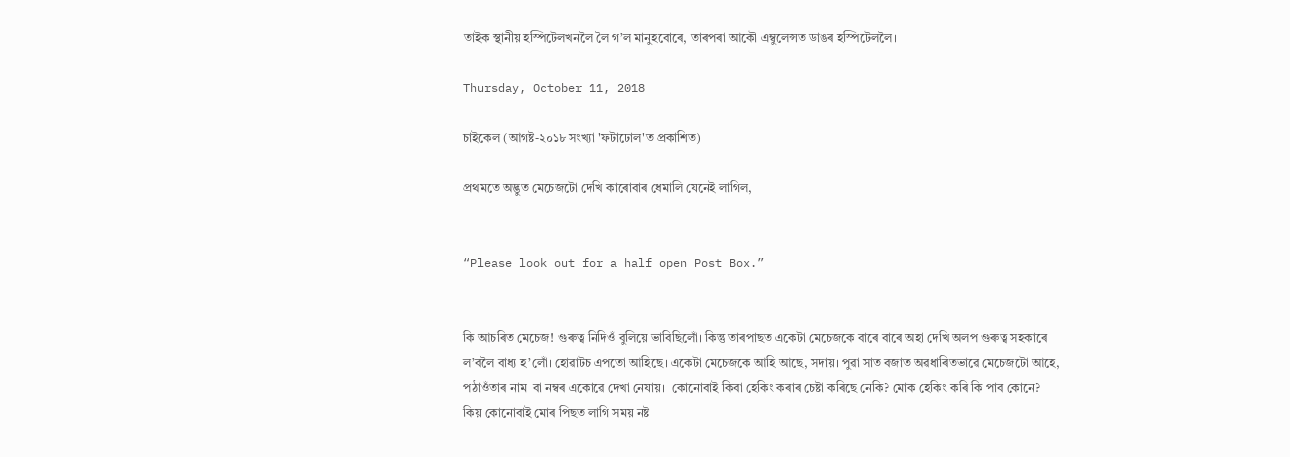তাইক স্থানীয় হস্পিটেলখনলৈ লৈ গ’ল মানুহবোৰে, তাৰপৰা আকৌ এম্বুলেন্সত ডাঙৰ হস্পিটেললৈ।

Thursday, October 11, 2018

চাইকেল (আগষ্ট-২০১৮ সংখ্যা 'ফটাঢোল'ত প্ৰকাশিত)

প্ৰথমতে অদ্ভুত মেচেজটো দেখি কাৰোবাৰ ধেমালি যেনেই লাগিল,


“Please look out for a half open Post Box.”


কি আচৰিত মেচেজ! গুৰুত্ব নিদিওঁ বুলিয়ে ভাবিছিলোঁ। কিন্তু তাৰপাছত একেটা মেচেজকে বাৰে বাৰে অহা দেখি অলপ গুৰুত্ব সহকাৰে ল’বলৈ বাধ্য হ’লোঁ। হোৱাটচ এপতো আহিছে। একেটা মেচেজকে আহি আছে, সদায়। পুৱা সাত বজাত অৱধাৰিতভাৱে মেচেজটো আহে, পঠাওঁতাৰ নাম  বা নম্বৰ একোৱে দেখা নেযায়।  কোনোবাই কিবা হেকিং কৰাৰ চেষ্টা কৰিছে নেকি? মোক হেকিং কৰি কি পাব কোনে? কিয় কোনোবাই মোৰ পিছত লাগি সময় নষ্ট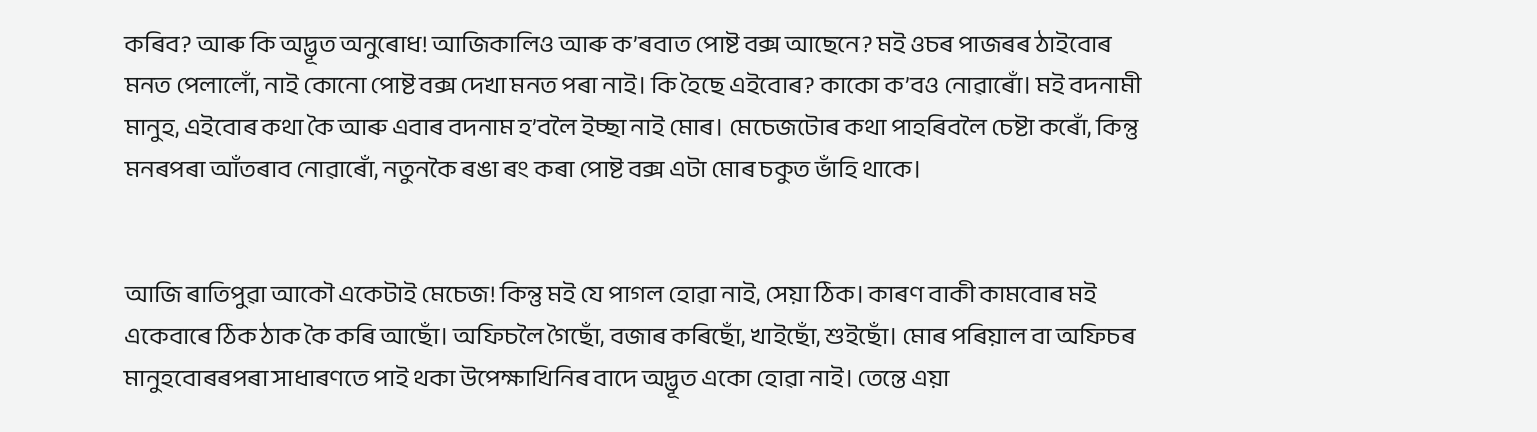কৰিব? আৰু কি অদ্ভূত অনুৰোধ! আজিকালিও আৰু ক’ৰবাত পোষ্ট বক্স আছেনে? মই ওচৰ পাজৰৰ ঠাইবোৰ মনত পেলালোঁ, নাই কোনো পোষ্ট বক্স দেখা মনত পৰা নাই। কি হৈছে এইবোৰ? কাকো ক’বও নোৱাৰোঁ। মই বদনামী মানুহ, এইবোৰ কথা কৈ আৰু এবাৰ বদনাম হ’বলৈ ইচ্ছা নাই মোৰ। মেচেজটোৰ কথা পাহৰিবলৈ চেষ্টা কৰোঁ, কিন্তু মনৰপৰা আঁতৰাব নোৱাৰোঁ, নতুনকৈ ৰঙা ৰং কৰা পোষ্ট বক্স এটা মোৰ চকুত ভাঁহি থাকে।


আজি ৰাতিপুৱা আকৌ একেটাই মেচেজ! কিন্তু মই যে পাগল হোৱা নাই, সেয়া ঠিক। কাৰণ বাকী কামবোৰ মই একেবাৰে ঠিক ঠাক কৈ কৰি আছোঁ। অফিচলৈ গৈছোঁ, বজাৰ কৰিছোঁ, খাইছোঁ, শুইছোঁ। মোৰ পৰিয়াল বা অফিচৰ মানুহবোৰৰপৰা সাধাৰণতে পাই থকা উপেক্ষাখিনিৰ বাদে অদ্ভূত একো হোৱা নাই। তেন্তে এয়া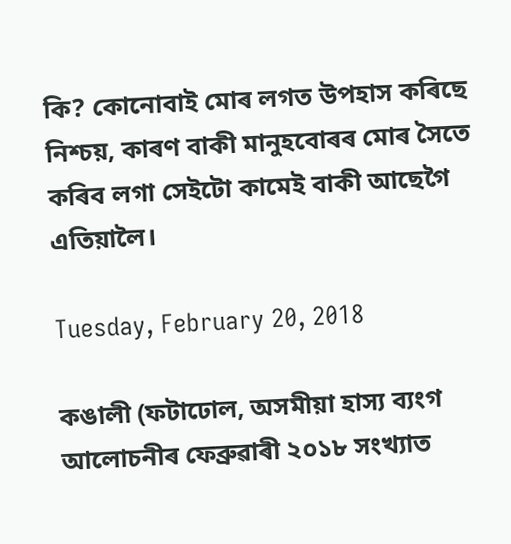কি? কোনোবাই মোৰ লগত উপহাস কৰিছে নিশ্চয়, কাৰণ বাকী মানুহবোৰৰ মোৰ সৈতে কৰিব লগা সেইটো কামেই বাকী আছেগৈ এতিয়ালৈ।

Tuesday, February 20, 2018

কঙালী (ফটাঢোল, অসমীয়া হাস্য ব্যংগ আলোচনীৰ ফেব্ৰুৱাৰী ২০১৮ সংখ্যাত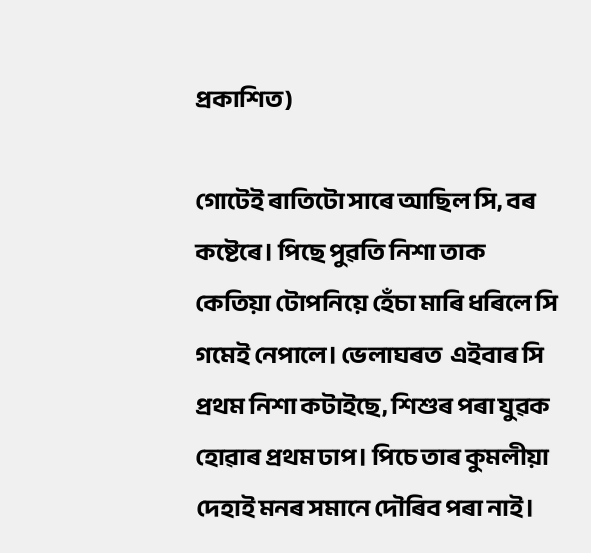প্ৰকাশিত)

গোটেই ৰাতিটো সাৰে আছিল সি, বৰ কষ্টেৰে। পিছে পুৱতি নিশা তাক কেতিয়া টোপনিয়ে হেঁচা মাৰি ধৰিলে সি গমেই নেপালে। ভেলাঘৰত  এইবাৰ সি প্ৰথম নিশা কটাইছে, শিশুৰ পৰা যুৱক হোৱাৰ প্ৰথম ঢাপ। পিচে তাৰ কুমলীয়া দেহাই মনৰ সমানে দৌৰিব পৰা নাই।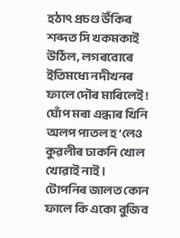হঠাৎ প্ৰচণ্ড উঁকিৰ শব্দত সি খকমকাই উঠিল, লগৰবোৰে ইতিমধ্যে নদীখনৰ ফালে দৌৰ মাৰিলেই! ঘোঁপ মৰা এন্ধাৰ খিনি অলপ পাতল হ’লেও কুৱলীৰ ঢাকনি খোল খোৱাই নাই। টোপনিৰ জালত কোন ফালে কি একো বুজিব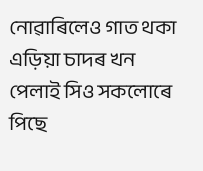নোৱাৰিলেও গাত থকা এড়িয়া চাদৰ খন পেলাই সিও সকলোৰে পিছে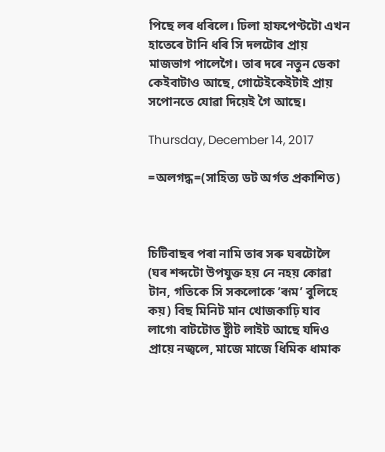পিছে লৰ ধৰিলে। ঢিলা হাফপেণ্টটো এখন হাতেৰে টানি ধৰি সি দলটোৰ প্ৰায় মাজভাগ পালেগৈ। তাৰ দৰে নতুন ডেকা কেইবাটাও আছে, গোটেইকেইটাই প্ৰায় সপোনতে যোৱা দিয়েই গৈ আছে।

Thursday, December 14, 2017

=অলগদ্ধ=(সাহিত্য ডট অৰ্গত প্ৰকাশিত)



চিটিবাছৰ পৰা নামি তাৰ সৰু ঘৰটোলৈ (ঘৰ শব্দটো উপযুক্ত হয় নে নহয় কোৱা টান, গতিকে সি সকলোকে ’ৰূম’ বুলিহে কয়) বিছ মিনিট মান খোজকাঢ়ি যাব লাগে৷ বাটটোত ষ্ট্ৰীট লাইট আছে যদিও প্ৰায়ে নজ্বলে, মাজে মাজে ধিমিক ধামাক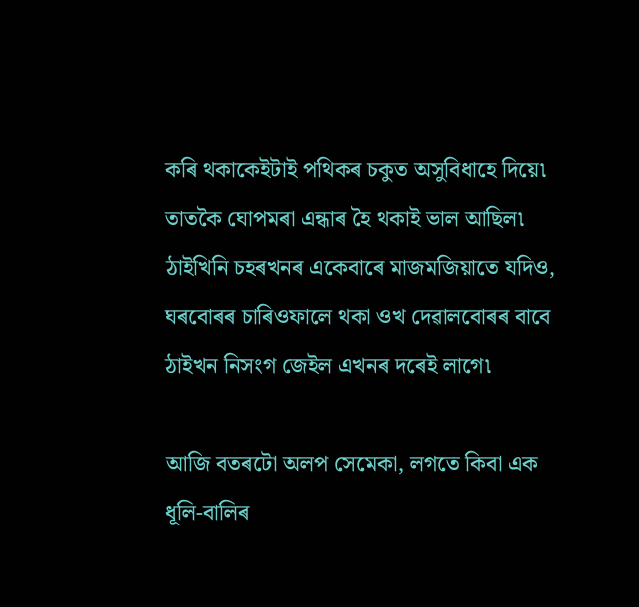কৰি থকাকেইটাই পথিকৰ চকুত অসুবিধাহে দিয়ে৷ তাতকৈ ঘোপমৰা এন্ধাৰ হৈ থকাই ভাল আছিল৷ ঠাইখিনি চহৰখনৰ একেবাৰে মাজমজিয়াতে যদিও, ঘৰবোৰৰ চাৰিওফালে থকা ওখ দেৱালবোৰৰ বাবে ঠাইখন নিসংগ জেইল এখনৰ দৰেই লাগে৷

আজি বতৰটো অলপ সেমেকা, লগতে কিবা এক ধূলি-বালিৰ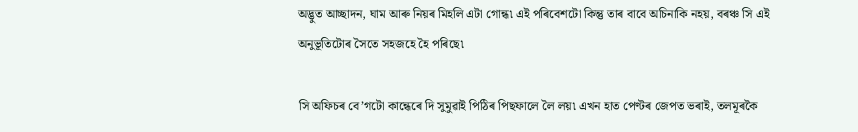অদ্ভুত আচ্ছাদন, ঘাম আৰু নিয়ৰ মিহলি এটা গোন্ধ৷ এই পৰিবেশটো কিন্তু তাৰ বাবে অচিনাকি নহয়, বৰঞ্চ সি এই অনুভূতিটোৰ সৈতে সহজহে হৈ পৰিছে৷

সি অফিচৰ বে’গটো কান্ধেৰে দি সুমুৱাই পিঠিৰ পিছফালে লৈ লয়৷ এখন হাত পেণ্টৰ জেপত ভৰাই, তলমূৰকৈ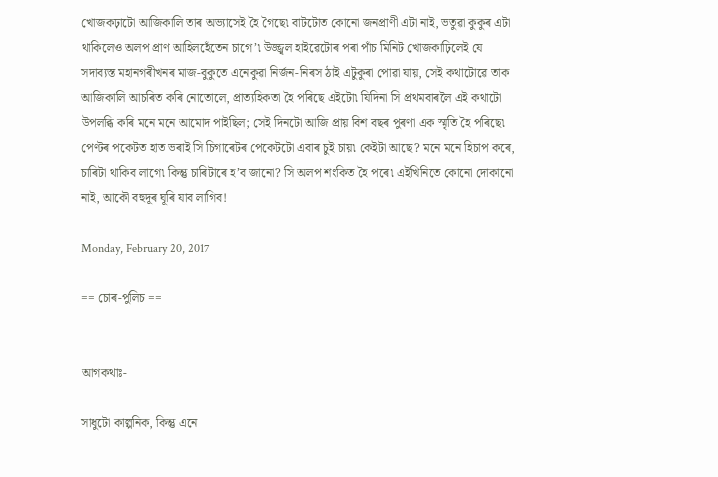খোজকঢ়াটো আজিকালি তাৰ অভ্যাসেই হৈ গৈছে৷ বাটটোত কোনো জনপ্ৰাণী এটা নাই, ভতুৱা কুকুৰ এটা থাকিলেও অলপ প্ৰাণ আহিলহেঁতেন চাগে’৷ উজ্জ্বল হাইৱেটোৰ পৰা পাঁচ মিনিট খোজকাঢ়িলেই যে সদাব্যস্ত মহানগৰীখনৰ মাজ-বুকুতে এনেকুৱা নিৰ্জন-নিৰস ঠাই এটুকুৰা পোৱা যায়, সেই কথাটোৱে তাক আজিকালি আচৰিত কৰি নোতোলে, প্ৰাত্যহিকতা হৈ পৰিছে এইটো৷ যিদিনা সি প্ৰথমবাৰলৈ এই কথাটো উপলব্ধি কৰি মনে মনে আমোদ পাইছিল; সেই দিনটো আজি প্ৰায় বিশ বছৰ পুৰণা এক স্মৃতি হৈ পৰিছে৷
পেণ্টৰ পকেটত হাত ভৰাই সি চিগাৰেটৰ পেকেটটো এবাৰ চুই চায়৷ কেইটা আছে? মনে মনে হিচাপ কৰে, চাৰিটা থাকিব লাগে৷ কিন্তু চাৰিটাৰে হ’ব জানো? সি অলপ শংকিত হৈ পৰে৷ এইখিনিতে কোনো দোকানো নাই, আকৌ বহুদূৰ ঘূৰি যাব লাগিব!

Monday, February 20, 2017

== চোৰ-পুলিচ ==


আগকথাঃ-

সাধুটো কাল্পনিক, কিন্তু এনে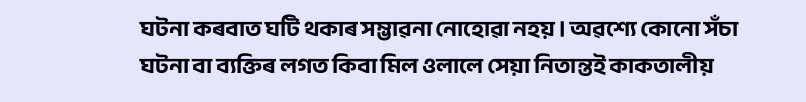ঘটনা কৰবাত ঘটি থকাৰ সম্ভাৱনা নোহোৱা নহয়। অৱশ্যে কোনো সঁচা ঘটনা বা ব্যক্তিৰ লগত কিবা মিল ওলালে সেয়া নিতান্তই কাকতালীয়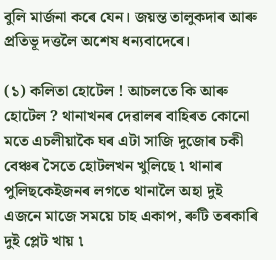বুলি মাৰ্জনা কৰে যেন। জয়ন্ত তালুকদাৰ আৰু প্ৰতিভূ দত্তলৈ অশেষ ধন্যবাদেৰে।

(১) কলিতা হোটেল ! আচলতে কি আৰু হোটেল ? থানাখনৰ দেৱালৰ বাহিৰত কোনো মতে এচলীয়াকৈ ঘৰ এটা সাজি দুজোৰ চকী বেঞ্চৰ সৈতে হোটলখন খুলিছে ৷ থানাৰ পুলিছকেইজনৰ লগতে থানালৈ অহা দুই এজনে মাজে সময়ে চাহ একাপ, ৰুটি তৰকাৰি দুই প্লেট খায় ৷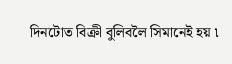দিনটোত বিক্ৰী বুলিবলৈ সিমানেই হয় ৷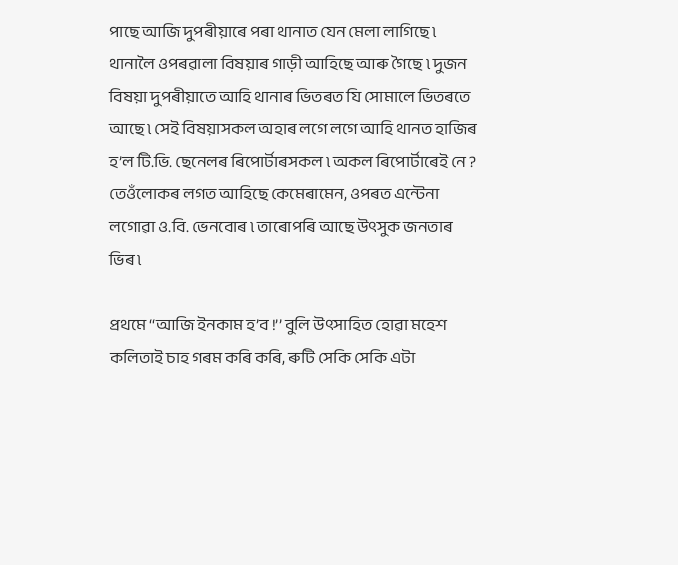পাছে আজি দুপৰীয়াৰে পৰা থানাত যেন মেলা লাগিছে ৷ থানালৈ ওপৰৱালা বিষয়াৰ গাড়ী আহিছে আৰু গৈছে ৷ দুজন বিষয়া দুপৰীয়াতে আহি থানাৰ ভিতৰত যি সোমালে ভিতৰতে আছে ৷ সেই বিষয়াসকল অহাৰ লগে লগে আহি থানত হাজিৰ হ’ল টি.ভি. ছেনেলৰ ৰিপোৰ্টাৰসকল ৷ অকল ৰিপোৰ্টাৰেই নে ? তেওঁলোকৰ লগত আহিছে কেমেৰামেন, ওপৰত এন্টেনা লগোৱা ও.বি. ভেনবোৰ ৷ তাৰোপৰি আছে উৎসুক জনতাৰ ভিৰ ৷

প্ৰথমে ‘‘আজি ইনকাম হ’ব !’’ বুলি উৎসাহিত হোৱা মহেশ কলিতাই চাহ গৰম কৰি কৰি, ৰুটি সেকি সেকি এটা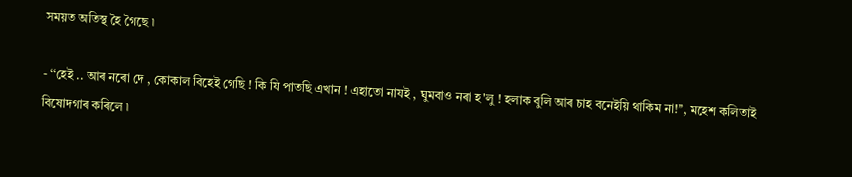সময়ত অতিস্থ হৈ গৈছে ৷

- ‘‘হেই .. আৰ নৰো দে , কোকাল বিহেই গেছি ! কি যি পাতছি এখান ! এহাতো নাযই , ঘুমবাও নৰা হ'লু ! হলাক বুলি আৰ চাহ বনেইয়ি থাকিম না!’’, মহেশ কলিতাই বিষোদগাৰ কৰিলে ৷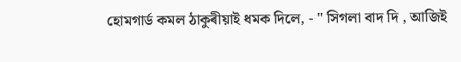হোমগাৰ্ড কমল ঠাকুৰীয়াই ধমক দিলে, - " সিগলা বাদ দি , আজিই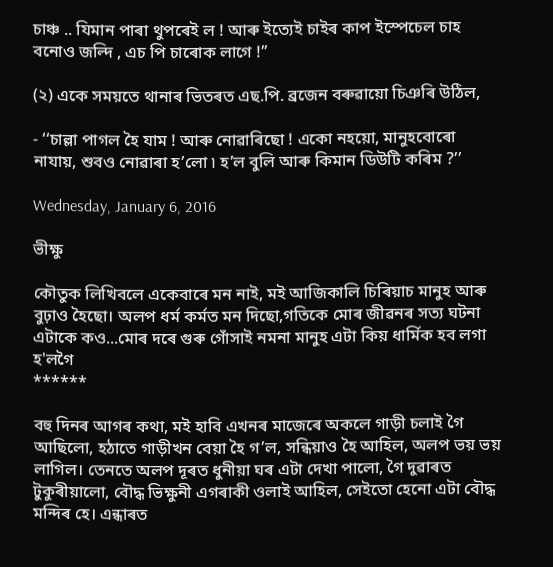চাঞ্চ .. যিমান পাৰা থুপৰেই ল ! আৰু ইত্যেই চাইৰ কাপ ইস্পেচেল চাহ বনোও জল্দি , এচ পি চাৰোক লাগে !’’

(২) একে সময়তে থানাৰ ভিতৰত এছ.পি. ব্ৰজেন বৰুৱায়ো চিঞৰি উঠিল,

- ‘‘চাল্লা পাগল হৈ যাম ! আৰু নোৱাৰিছো ! একো নহয়ো, মানুহবোৰো নাযায়, শুবও নোৱাৰা হ’লো ৷ হ’ল বুলি আৰু কিমান ডিউটি কৰিম ?’’

Wednesday, January 6, 2016

ভীক্ষু

কৌতুক লিখিবলে একেবাৰে মন নাই, মই আজিকালি চিৰিয়াচ মানুহ আৰু বুঢ়াও হৈছো। অলপ ধৰ্ম কৰ্মত মন দিছো,গতিকে মোৰ জীৱনৰ সত্য ঘটনা এটাকে কও...মোৰ দৰে গুৰু গোঁসাই নমনা মানুহ এটা কিয় ধাৰ্মিক হব লগা হ'লগৈ
******

বহু দিনৰ আগৰ কথা, মই হাবি এখনৰ মাজেৰে অকলে গাড়ী চলাই গৈ আছিলো, হঠাতে গাড়ীখন বেয়া হৈ গ’ল, সন্ধিয়াও হৈ আহিল, অলপ ভয় ভয় লাগিল। তেনতে অলপ দূৰত ধুনীয়া ঘৰ এটা দেখা পালো, গৈ দুৱাৰত টুকুৰীয়ালো, বৌদ্ধ ভিক্ষুনী এগৰাকী ওলাই আহিল, সেইতো হেনো এটা বৌদ্ধ মন্দিৰ হে। এন্ধাৰত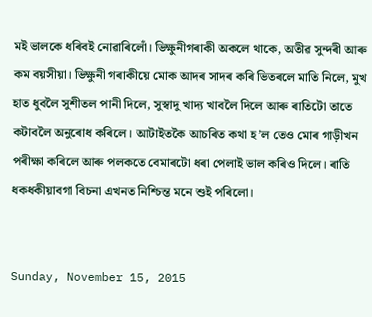মই ভালকে ধৰিবই নোৱাৰিলোঁ। ভিক্ষুনীগৰাকী অকলে থাকে, অতীৱ সুন্দৰী আৰু কম বয়সীয়া। ভিক্ষুনী গৰাকীয়ে মোক আদৰ সাদৰ কৰি ভিতৰলে মাতি নিলে, মুখ হাত ধুবলৈ সুশীতল পানী দিলে, সুস্বাদু খাদ্য খাবলৈ দিলে আৰু ৰাতিটো তাতে কটাবলৈ অনুৰোধ কৰিলে। আটাইতকৈ আচৰিত কথা হ’ল তেও মোৰ গাড়ীখন পৰীক্ষা কৰিলে আৰু পলকতে বেমাৰটো ধৰা পেলাই ভাল কৰিও দিলে। ৰাতি ধকধকীয়াবগা বিচনা এখনত নিশ্চিন্ত মনে শুই পৰিলো।


Sunday, November 15, 2015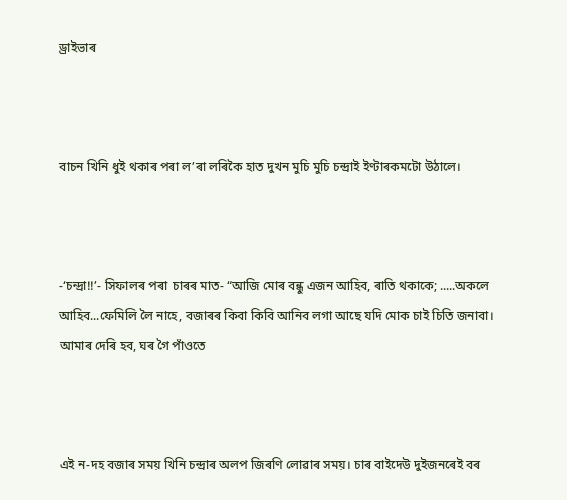ড্ৰাইভাৰ



বাচন খিনি ধুই থকাৰ পৰা ল’ৰা লৰিকৈ হাত দুখন মুচি মুচি চন্দ্ৰাই ইণ্টাৰকমটো উঠালে।



-‘চন্দ্ৰা!!’- সিফালৰ পৰা  চাৰৰ মাত- “আজি মোৰ বন্ধু এজন আহিব, ৰাতি থকাকে; .....অকলে আহিব...ফেমিলি লৈ নাহে, বজাৰৰ কিবা কিবি আনিব লগা আছে যদি মোক চাই চিতি জনাবা। আমাৰ দেৰি হব, ঘৰ গৈ পাঁওতে



এই ন-দহ বজাৰ সময় খিনি চন্দ্ৰাৰ অলপ জিৰণি লোৱাৰ সময়। চাৰ বাইদেউ দুইজনৰেই বৰ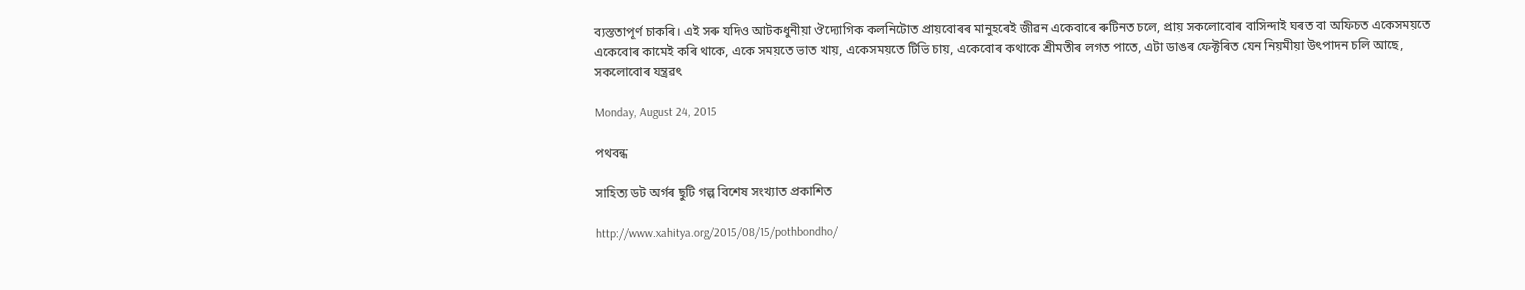ব্যস্ততাপূৰ্ণ চাকৰি। এই সৰু যদিও আটকধুনীয়া ঔদ্যোগিক কলনিটোত প্ৰায়বোৰৰ মানুহৰেই জীৱন একেবাৰে ৰুটিনত চলে, প্ৰায় সকলোবোৰ বাসিন্দাই ঘৰত বা অফিচত একেসময়তে একেবোৰ কামেই কৰি থাকে, একে সময়তে ভাত খায়, একেসময়তে টিভি চায়, একেবোৰ কথাকে শ্ৰীমতীৰ লগত পাতে, এটা ডাঙৰ ফেক্টৰিত যেন নিয়মীয়া উৎপাদন চলি আছে, সকলোবোৰ যন্ত্ৰৱৎ

Monday, August 24, 2015

পথবন্ধ

সাহিত্য ডট অৰ্গৰ ছুটি গল্প বিশেষ সংখ্যাত প্ৰকাশিত

http://www.xahitya.org/2015/08/15/pothbondho/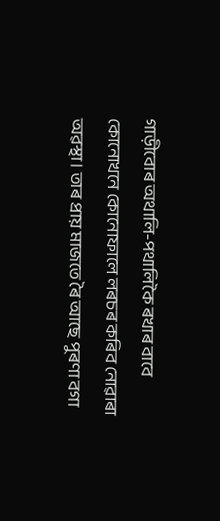গাড়ীবোৰ অথালি-পথালিকৈ ৰখাৰ বাবে কোনোখনে কোনোফালে লৰচৰ কৰিব নোৱাৰা অৱস্থা। তাৰ প্ৰায় মাজতে ৰৈ আছে পুৰণা বগা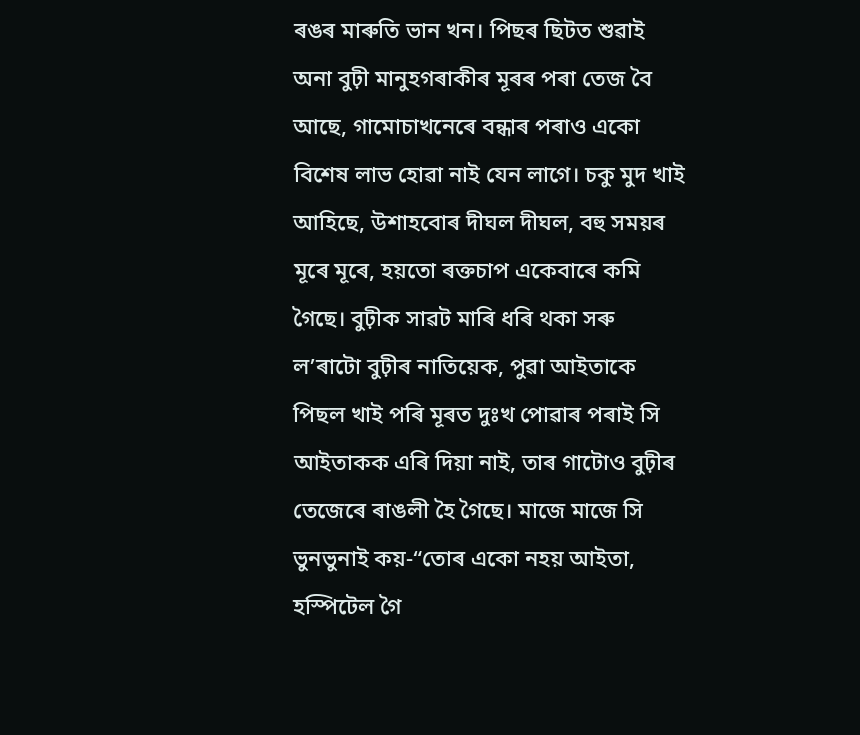ৰঙৰ মাৰুতি ভান খন। পিছৰ ছিটত শুৱাই অনা বুঢ়ী মানুহগৰাকীৰ মূৰৰ পৰা তেজ বৈ আছে, গামোচাখনেৰে বন্ধাৰ পৰাও একো বিশেষ লাভ হোৱা নাই যেন লাগে। চকু মুদ খাই আহিছে, উশাহবোৰ দীঘল দীঘল, বহু সময়ৰ মূৰে মূৰে, হয়তো ৰক্তচাপ একেবাৰে কমি গৈছে। বুঢ়ীক সাৱট মাৰি ধৰি থকা সৰু ল’ৰাটো বুঢ়ীৰ নাতিয়েক, পুৱা আইতাকে পিছল খাই পৰি মূৰত দুঃখ পোৱাৰ পৰাই সি আইতাকক এৰি দিয়া নাই, তাৰ গাটোও বুঢ়ীৰ তেজেৰে ৰাঙলী হৈ গৈছে। মাজে মাজে সি ভুনভুনাই কয়-“তোৰ একো নহয় আইতা, হস্পিটেল গৈ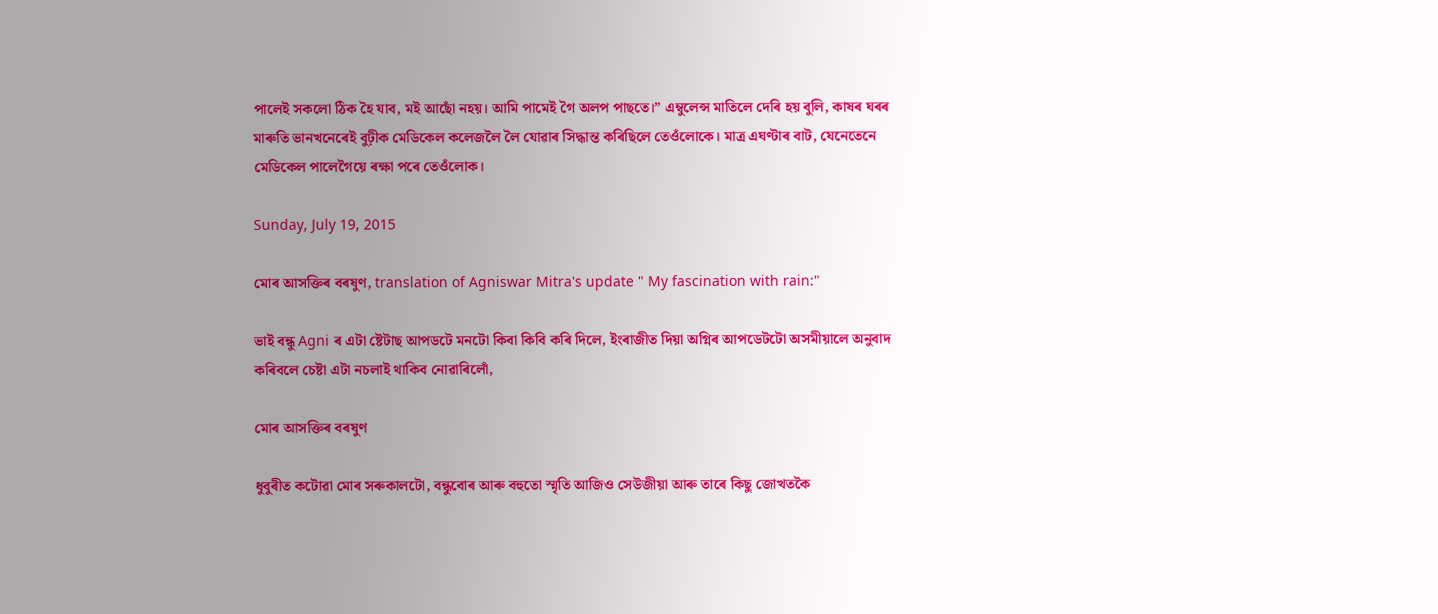পালেই সকলো ঠিক হৈ যাব, মই আছোঁ নহয়। আমি পামেই গৈ অলপ পাছতে।” এম্বুলেন্স মাতিলে দেৰি হয় বুলি, কাষৰ ঘৰৰ মাৰুতি ভানখনেৰেই বুঢ়ীক মেডিকেল কলেজলৈ লৈ যোৱাৰ সিদ্ধান্ত কৰিছিলে তেওঁলোকে। মাত্ৰ এঘণ্টাৰ বাট, যেনেতেনে মেডিকেল পালেগৈয়ে ৰক্ষা পৰে তেওঁলোক।

Sunday, July 19, 2015

মোৰ আসক্তিৰ বৰষুণ, translation of Agniswar Mitra's update " My fascination with rain:"

ভাই বন্ধু Agni ৰ এটা ষ্টেটাছ আপডটে মনটো কিবা কিবি কৰি দিলে, ইংৰাজীত দিয়া অগ্নিৰ আপডেটটো অসমীয়ালে অনুবাদ কৰিবলে চেষ্টা এটা নচলাই থাকিব নোৱাৰিলোঁ,

মোৰ আসক্তিৰ বৰষুণ

ধুবুৰীত কটোৱা মোৰ সৰুকালটো, বন্ধুবোৰ আৰু বহুতো স্মৃতি আজিও সেউজীয়া আৰু তাৰে কিছু জোখতকৈ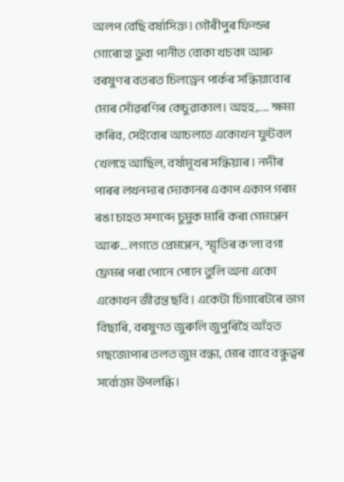অলপ বেছি বৰ্ষাসিক্ত। গৌৰীপুৰ ফিল্ডৰ গোৰোহা ডুবা পানীত বোকা খচকা আৰু বৰষুণৰ বতৰত চিলড্ৰেন পাৰ্কৰ সন্ধিয়াবোৰ মোৰ সোঁৱৰণিৰ কেচুৱাকাল। অহহ,..... ক্ষমা কৰিব, সেইবোৰ আচলতে একোখন ফুটবল খেলহে আছিল, বৰ্ষামূখৰ সন্ধিয়াৰ। নদীৰ পাৰৰ লখনদাৰ দোকানৰ একাপ একাপ গৰম ৰঙা চাহত সশব্দে চুমুক মাৰি কৰা গেমপ্লেন আৰু... লগতে প্ৰেমপ্লেন, স্মৃতিৰ ক’লা বগা ফ্ৰেমৰ পৰা পোনে পোনে তুলি অনা একো একোখন জীৱন্ত ছবি। একেটা চিগাৰেটৰে ভাগ বিছাৰি, বৰষুণত জুৰুলি জুপুৰিহৈ আঁহত গছজোপাৰ তলত জুম বন্ধা, মোৰ বাবে বন্ধুত্বৰ সৰ্বোত্তম উপলব্ধি।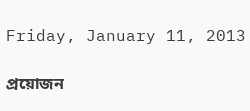Friday, January 11, 2013

প্ৰয়োজন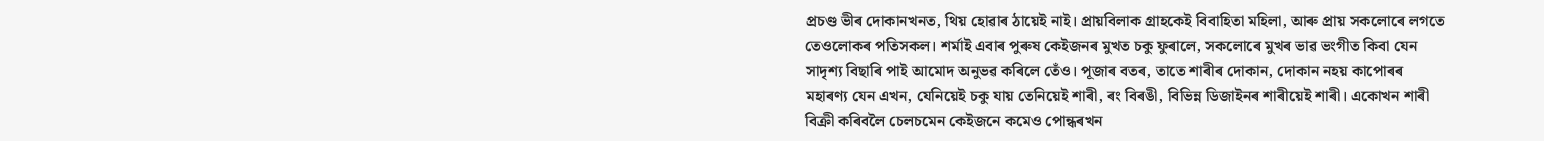প্ৰচণ্ড ভীৰ দোকানখনত, থিয় হোৱাৰ ঠায়েই নাই। প্ৰায়বিলাক গ্ৰাহকেই বিবাহিতা মহিলা, আৰু প্ৰায় সকলোৰে লগতে তেওলোকৰ পতিসকল। শৰ্মাই এবাৰ পুৰুষ কেইজনৰ মুখত চকু ফুৰালে, সকলোৰে মুখৰ ভাৱ ভংগীত কিবা যেন সাদৃশ্য বিছাৰি পাই আমোদ অনুভৱ কৰিলে তেঁও। পূজাৰ বতৰ, তাতে শাৰীৰ দোকান, দোকান নহয় কাপোৰৰ মহাৰণ্য যেন এখন, যেনিয়েই চকু যায় তেনিয়েই শাৰী, ৰং বিৰঙী, বিভিন্ন ডিজাইনৰ শাৰীয়েই শাৰী। একোখন শাৰী বিক্ৰী কৰিবলৈ চেলচমেন কেইজনে কমেও পোন্ধৰখন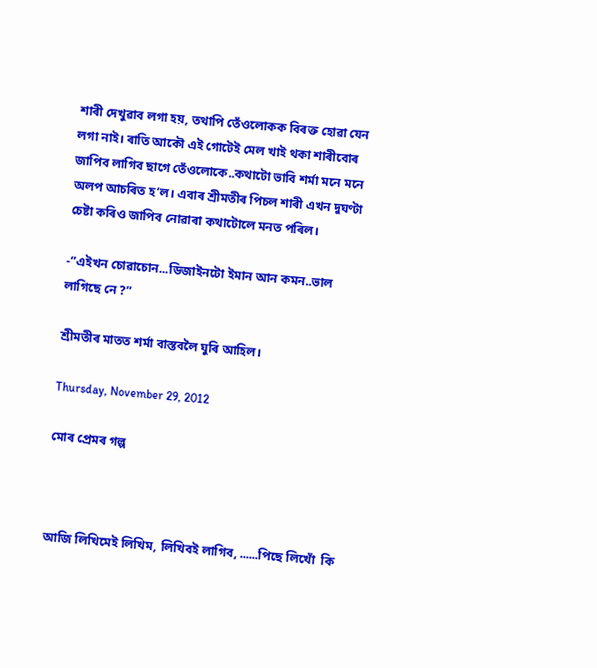শাৰী দেখুৱাব লগা হয়, তথাপি তেঁওলোকক বিৰক্ত হোৱা যেন লগা নাই। ৰাতি আকৌ এই গোটেই মেল খাই থকা শাৰীবোৰ জাপিব লাগিব ছাগে তেঁওলোকে..কথাটো ভাবি শৰ্মা মনে মনে অলপ আচৰিত হ’ল। এবাৰ শ্ৰীমতীৰ পিচল শাৰী এখন দুঘণ্টা চেষ্টা কৰিও জাপিব নোৱাৰা কথাটোলে মনত পৰিল।

-“এইখন চোৱাচোন...ডিজাইনটো ইমান আন কমন..ভাল লাগিছে নে ?”

শ্ৰীমতীৰ মাতত শৰ্মা বাস্তবলৈ ঘুৰি আহিল।

Thursday, November 29, 2012

মোৰ প্ৰেমৰ গল্প



আজি লিখিমেই লিখিম, লিখিবই লাগিব, ......পিছে লিখোঁ  কি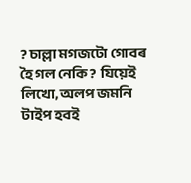? চাল্লা মগজটো গোবৰ হৈ গল নেকি?  যিয়েই লিখো, অলপ জমনি টাইপ হবই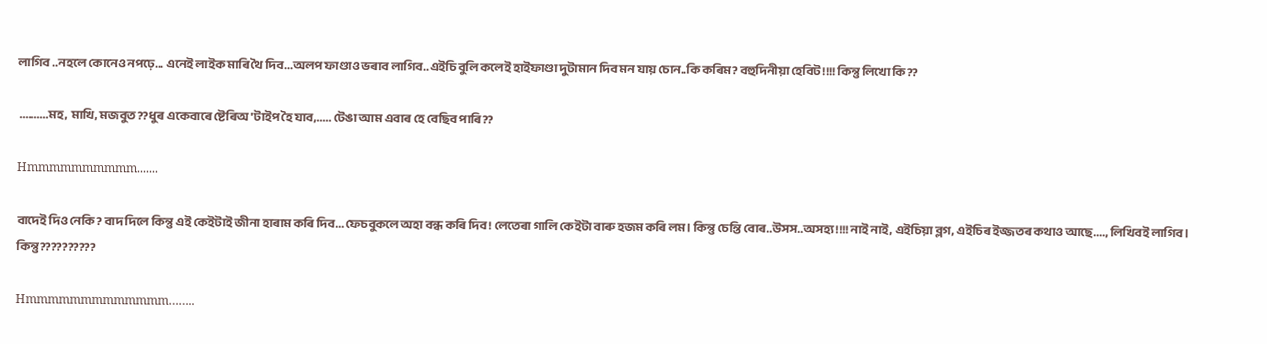লাগিব ..নহলে কোনেও নপঢ়ে... এনেই লাইক মাৰি থৈ দিব...অলপ ফাণ্ডাও ভৰাব লাগিব..এইচি বুলি কলেই হাইফাণ্ডা দুটামান দিব মন যায় চোন..কি কৰিম? বহুদিনীয়া হেবিট!!!! কিন্তু লিখো কি??

 ..........মহ,  মাখি, মজবুত??ধুৰ একেবাৰে ষ্টেৰিঅ'টাইপ হৈ যাব,..... টেঙা আম এবাৰ হে বেছিব পাৰি??

Hmmmmmmmmmm.......

বাদেই দিও নেকি? বাদ দিলে কিন্তু এই কেইটাই জীনা হাৰাম কৰি দিব...ফেচবুকলে অহা বন্ধ কৰি দিব! লেতেৰা গালি কেইটা বাৰু হজম কৰি লম। কিন্তু চেন্তি বোৰ..উসস..অসহ্য!!!! নাই নাই, এইচিয়া ব্লগ, এইচিৰ ইজ্জতৰ কথাও আছে...., লিখিবই লাগিব। কিন্তু??????????

Hmmmmmmmmmmmmm……..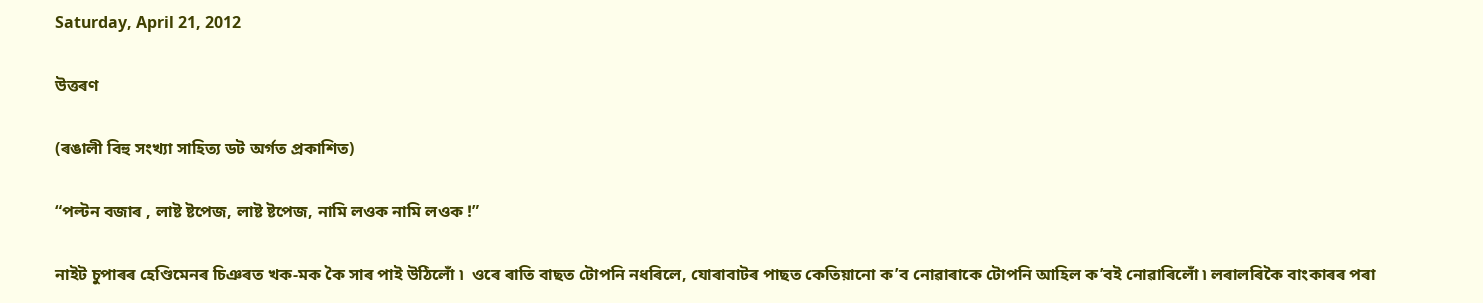Saturday, April 21, 2012

উত্তৰণ

(ৰঙালী বিহু সংখ্যা সাহিত্য ডট অৰ্গত প্ৰকাশিত)

“পল্টন বজাৰ , লাষ্ট ষ্টপেজ, লাষ্ট ষ্টপেজ, নামি লওক নামি লওক !”

নাইট চুপাৰৰ হেণ্ডিমেনৰ চিঞৰত খক-মক কৈ সাৰ পাই উঠিলোঁ ৷  ওৰে ৰাতি বাছত টোপনি নধৰিলে, যোৰাবাটৰ পাছত কেতিয়ানো ক’ব নোৱাৰাকে টোপনি আহিল ক’বই নোৱাৰিলোঁ ৷ লৰালৰিকৈ বাংকাৰৰ পৰা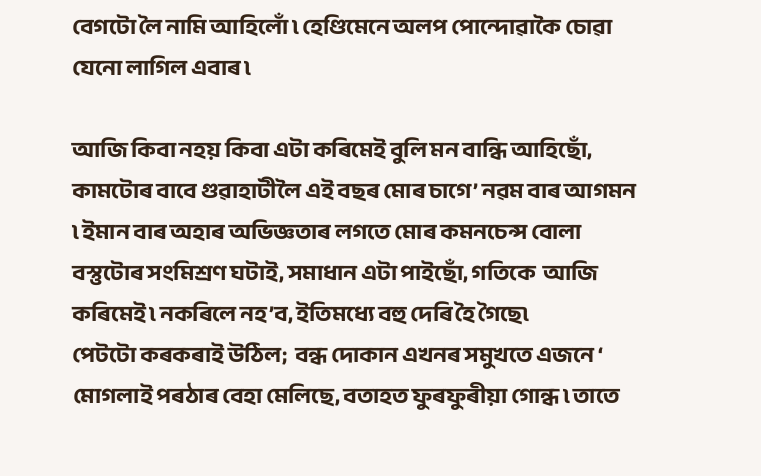বেগটো লৈ নামি আহিলোঁ ৷ হেণ্ডিমেনে অলপ পোন্দোৱাকৈ চোৱা যেনো লাগিল এবাৰ ৷

আজি কিবা নহয় কিবা এটা কৰিমেই বুলি মন বান্ধি আহিছোঁ, কামটোৰ বাবে গুৱাহাটীলৈ এই বছৰ মোৰ চাগে’ নৱম বাৰ আগমন ৷ ইমান বাৰ অহাৰ অভিজ্ঞতাৰ লগতে মোৰ কমনচেন্স বোলা বস্তুটোৰ সংমিশ্ৰণ ঘটাই, সমাধান এটা পাইছোঁ, গতিকে  আজি কৰিমেই ৷ নকৰিলে নহ’ব, ইতিমধ্যে বহু দেৰি হৈ গৈছে৷
পেটটো কৰকৰাই উঠিল;  বন্ধ দোকান এখনৰ সমুখতে এজনে ‘ মোগলাই পৰঠাৰ বেহা মেলিছে, বতাহত ফুৰফুৰীয়া গোন্ধ ৷ তাতে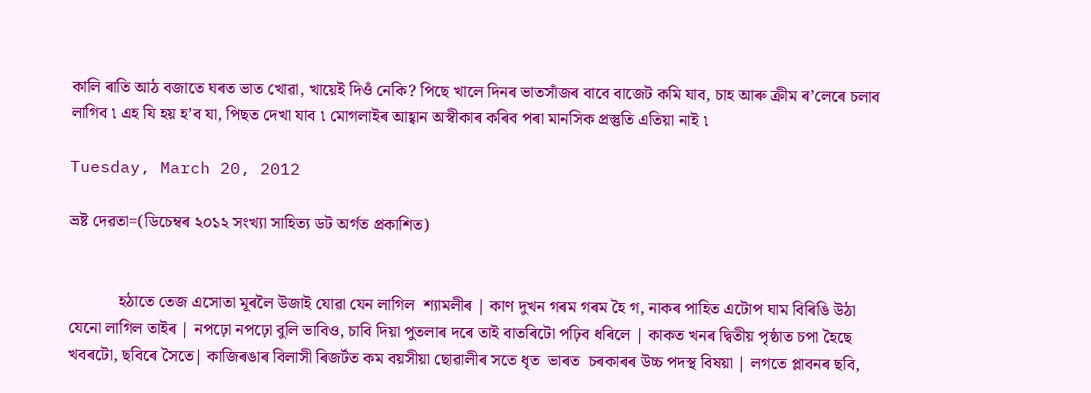কালি ৰাতি আঠ বজাতে ঘৰত ভাত খোৱা, খায়েই দিওঁ নেকি? পিছে খালে দিনৰ ভাতসাঁজৰ বাবে বাজেট কমি যাব, চাহ আৰু ক্ৰীম ৰ’লেৰে চলাব লাগিব ৷ এহ যি হয় হ’ব যা, পিছত দেখা যাব ৷ মোগলাইৰ আহ্বান অস্বীকাৰ কৰিব পৰা মানসিক প্ৰস্তুতি এতিয়া নাই ৷

Tuesday, March 20, 2012

ভ্ৰষ্ট দেৱতা=(ডিচেম্বৰ ২০১২ সংখ্যা সাহিত্য ডট অৰ্গত প্ৰকাশিত)


            হঠাতে তেজ এসোতা মূৰলৈ উজাই যোৱা যেন লাগিল  শ্যামলীৰ | কাণ দুখন গৰম গৰম হৈ গ, নাকৰ পাহিত এটোপ ঘাম বিৰিঙি উঠা যেনো লাগিল তাইৰ | নপঢ়ো নপঢ়ো বুলি ভাবিও, চাবি দিয়া পুতলাৰ দৰে তাই বাতৰিটো পঢ়িব ধৰিলে | কাকত খনৰ দ্বিতীয় পৃষ্ঠাত চপা হৈছে খবৰটো, ছবিৰে সৈতে| কাজিৰঙাৰ বিলাসী ৰিজৰ্টত কম বয়সীয়া ছোৱালীৰ সতে ধৃত  ভাৰত  চৰকাৰৰ উচ্চ পদস্থ বিষয়া | লগতে প্লাবনৰ ছবি,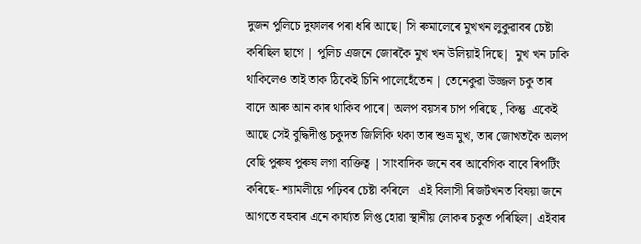দুজন পুলিচে দুফালৰ পৰা ধৰি আছে| সি ৰুমালেৰে মুখখন লুকুৱাবৰ চেষ্টা কৰিছিল ছাগে | পুলিচ এজনে জোৰকৈ মুখ খন উলিয়াই দিছে|  মুখ খন ঢাকি থাকিলেও তাই তাক ঠিকেই চিনি পালেহেঁতেন | তেনেকুৱা উজ্জল চকু তাৰ বাদে আৰু আন কাৰ থাকিব পাৰে| অলপ বয়সৰ চাপ পৰিছে , কিন্তু  একেই আছে সেই বুদ্ধিদীপ্ত চকুদত জিলিকি থকা তাৰ শুভ্ৰ মুখ, তাৰ জোখতকৈ অলপ বেছি পুৰুষ পুৰুষ লগা ব্যক্তিত্ব | সাংবাদিক জনে বৰ আবেগিক বাবে ৰিপৰ্টিং কৰিছে- শ্যামলীয়ে পঢ়িবৰ চেষ্টা কৰিলে   এই বিলাসী ৰিজৰ্টখনত বিষয়া জনে আগতে বহুবাৰ এনে কাৰ্য্যত লিপ্ত হোৱা স্থানীয় লোকৰ চকুত পৰিছিল| এইবাৰ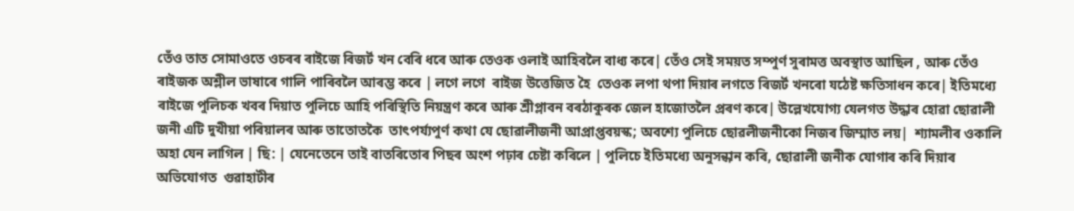তেঁও তাত সোমাওতে ওচৰৰ ৰাইজে ৰিজৰ্ট খন বেৰি ধৰে আৰু তেওক ওলাই আহিবলৈ বাধ্য কৰে| তেঁও সেই সময়ত সম্পুৰ্ণ সুৰামত্ত অবস্থাত আছিল , আৰু তেঁও ৰাইজক অশ্লীল ভাষাৰে গালি পাৰিবলৈ আৰম্ভ কৰে | লগে লগে  ৰাইজ উত্তেজিত হৈ  তেওক লপা থপা দিয়াৰ লগতে ৰিজৰ্ট খনৰো যঠেষ্ট ক্ষতিসাধন কৰে| ইতিমধ্যে ৰাইজে পুলিচক খবৰ দিয়াত পুলিচে আহি পৰিস্থিতি নিয়ন্ত্ৰণ কৰে আৰু শ্ৰীপ্লাবন বৰঠাকুৰক জেল হাজোতলৈ প্ৰৰণ কৰে| উল্লেখযোগ্য যেলগত উদ্ধাৰ হোৱা ছোৱালী  জনী এটি দুখীয়া পৰিয়ালৰ আৰু তাতোতকৈ  তাৎপৰ্য্যপুৰ্ণ কথা যে ছোৱালীজনী আপ্ৰাপ্তবয়স্ক; অবশ্যে পুলিচে ছোৱলীজনীকো নিজৰ জিম্মাত লয়|  শ্যামলীৰ ওকালি অহা যেন লাগিল | ছি: | যেনেতেনে তাই বাতৰিতোৰ পিছৰ অংশ পঢ়াৰ চেষ্টা কৰিলে | পুলিচে ইতিমধ্যে অনুসন্ধান কৰি, ছোৱালী জনীক যোগাৰ কৰি দিয়াৰ অভিযোগত  গুৱাহাটীৰ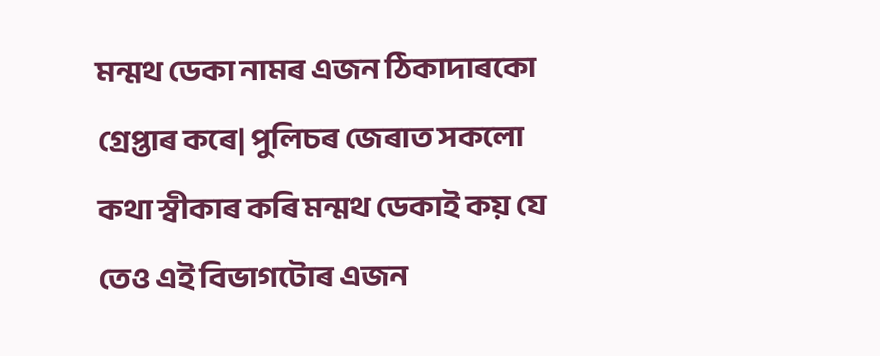মন্মথ ডেকা নামৰ এজন ঠিকাদাৰকো গ্ৰেপ্তাৰ কৰে| পুলিচৰ জেৰাত সকলো কথা স্বীকাৰ কৰি মন্মথ ডেকাই কয় যে তেও এই বিভাগটোৰ এজন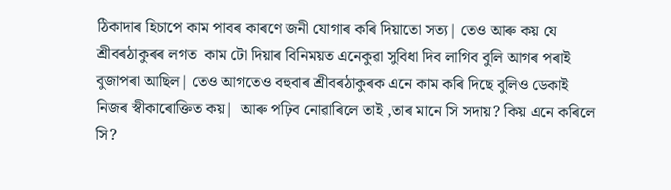ঠিকাদাৰ হিচাপে কাম পাবৰ কাৰণে জনী যোগাৰ কৰি দিয়াতো সত্য| তেও আৰু কয় যে শ্ৰীবৰঠাকুৰৰ লগত  কাম টো দিয়াৰ বিনিময়ত এনেকুৱা সুবিধা দিব লাগিব বুলি আগৰ পৰাই বুজাপৰা আছিল| তেও আগতেও বহুবাৰ শ্ৰীবৰঠাকুৰক এনে কাম কৰি দিছে বুলিও ডেকাই  নিজৰ স্বীকাৰোক্তিত কয়|  আৰু পঢ়িব নোৱাৰিলে তাই ,তাৰ মানে সি সদায়? কিয় এনে কৰিলে সি?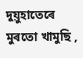দুয়ুহাতেৰে মুৰতো খামুছি ,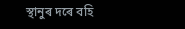স্থানুৰ দৰে বহি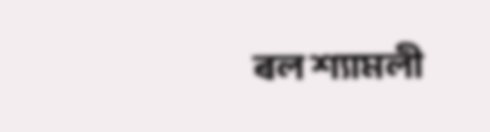ৰল শ্যামলী